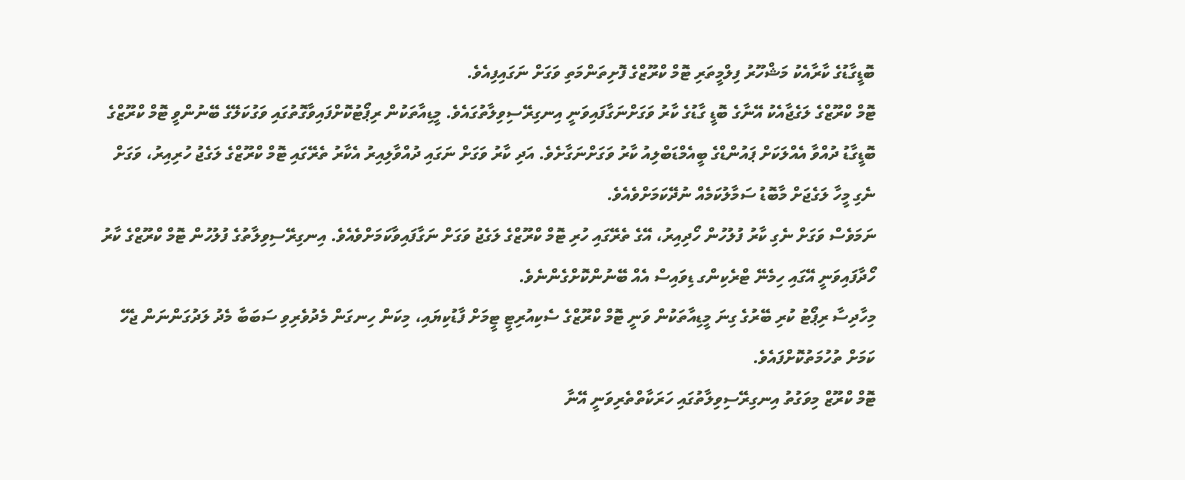ބޮޑީގާޑުގެ ކާރާއެކު މަޝްހޫރު ފިލްމީތަރި ޓޮމް ކްރޫޒްގެ ފޮށިތަންމަތި ވަގަށް ނަގައިފިއެވެ.
ޓޮމް ކްރޫޒްގެ ލަގެޖާއެކު އޭނާގެ ބޮޑީ ގާޑުގެ ކާރު ވަގަށްނަގާފައިވަނީ އިނގިރޭސިވިލާތުގައެވެ. މީޑިއާތަކުން ރިޕޯޓުކޮށްފައިވާގޮތުގައި ވަގުކަލޭގެ ބޭނުންވީ ޓޮމް ކްރޫޒްގެ ބޮޑީގާޑު ދުއްވާ އެއްލަކަށް ޕައުންޑްގެ ބީއެމްޑަބްލިއު ކާރު ވަގަށްނަގާށެވެ. އަދި ކާރު ވަގަށް ނަގައި ދުއްވާލިއިރު އެކާރު ތެރޭގައި ޓޮމް ކްރޫޒްގެ ލަގެޖު ހުރިއިރު، ވަގަށް ނެގި މީހާ ލަގެޖަށް މާބޮޑު ސަމާލުކަމެއް ނުދޭކަމަށްވެއެވެ.
ނަމަވެސް ވަގަށް ނެގި ކާރު ފުލުހުން ހޯދިއިރު، އޭގެ ތެރޭގައި ހުރި ޓޮމް ކްރޫޒްގެ ލަގެޖު ވަގަށް ނަގާފައިވާކަމަށްވެއެވެ. އިނގިރޭސިވިލާތުގެ ފުލުހުން ޓޮމް ކްރޫޒްގެ ކާރު ހޯދާފައިވަނީ އޭގައި ހިމެނޭ ޓްރެކިންގ ޑިވައިސް އެއް ބޭނުންކޮށްގެންނެވެ.
މިހާދިސާ ރިޕޯޓު ކުރި ބޭރުގެ ގިނަ މީޑިއާތަކުން ވަނީ ޓޮމް ކްރޫޒްގެ ސެކިއުރިޓީ ޓީމަށް ފާޑުކިޔައި، މިކަން ހިނގަން މެދުވެރިވި ސަބަބާ މެދު ލަދުގަންނަން ޖެހޭ ކަމަށް ތުހުމަތުކޮށްފައެވެ.
ޓޮމް ކްރޫޒް މިވަގުތު އިނގިރޭސިވިލާތުގައި ހަރަކާތްތެރިވަނީ އޭނާ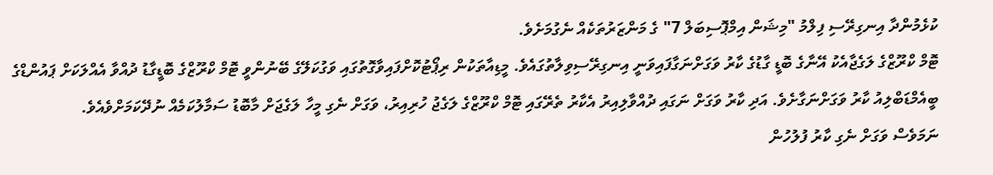ކުޅެމުންދާ އިނގިރޭސި ފިލްމު "މިޝަން އިމްޕޮސިބަލް 7" ގެ މަންޒަރުތަކެއް ނެގުމަށެވެ.
ޓޮމް ކްރޫޒްގެ ލަގެޖާއެކު އޭނާގެ ބޮޑީ ގާޑުގެ ކާރު ވަގަށްނަގާފައިވަނީ އިނގިރޭސިވިލާތުގައެވެ. މީޑިއާތަކުން ރިޕޯޓުކޮށްފައިވާގޮތުގައި ވަގުކަލޭގެ ބޭނުންވީ ޓޮމް ކްރޫޒްގެ ބޮޑީގާޑު ދުއްވާ އެއްލަކަށް ޕައުންޑްގެ ބީއެމްޑަބްލިއު ކާރު ވަގަށްނަގާށެވެ. އަދި ކާރު ވަގަށް ނަގައި ދުއްވާލިއިރު އެކާރު ތެރޭގައި ޓޮމް ކްރޫޒްގެ ލަގެޖު ހުރިއިރު، ވަގަށް ނެގި މީހާ ލަގެޖަށް މާބޮޑު ސަމާލުކަމެއް ނުދޭކަމަށްވެއެވެ.
ނަމަވެސް ވަގަށް ނެގި ކާރު ފުލުހުން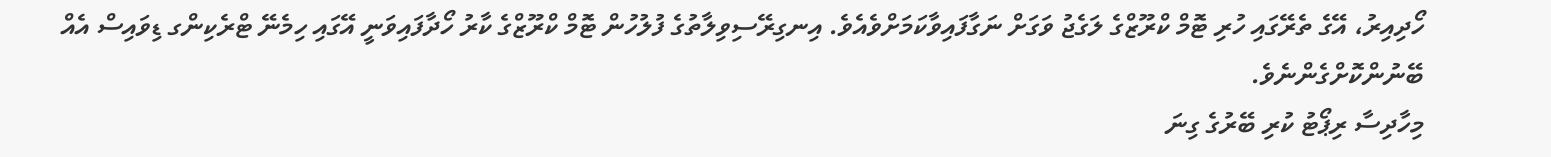ހޯދިއިރު، އޭގެ ތެރޭގައި ހުރި ޓޮމް ކްރޫޒްގެ ލަގެޖު ވަގަށް ނަގާފައިވާކަމަށްވެއެވެ. އިނގިރޭސިވިލާތުގެ ފުލުހުން ޓޮމް ކްރޫޒްގެ ކާރު ހޯދާފައިވަނީ އޭގައި ހިމެނޭ ޓްރެކިންގ ޑިވައިސް އެއް ބޭނުންކޮށްގެންނެވެ.
މިހާދިސާ ރިޕޯޓު ކުރި ބޭރުގެ ގިނަ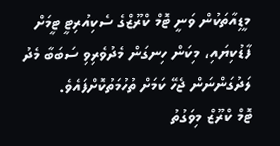މީޑިއާތަކުން ވަނީ ޓޮމް ކްރޫޒްގެ ސެކިއުރިޓީ ޓީމަށް ފާޑުކިޔައި، މިކަން ހިނގަން މެދުވެރިވި ސަބަބާ މެދު ލަދުގަންނަން ޖެހޭ ކަމަށް ތުހުމަތުކޮށްފައެވެ.
ޓޮމް ކްރޫޒް މިވަގުތު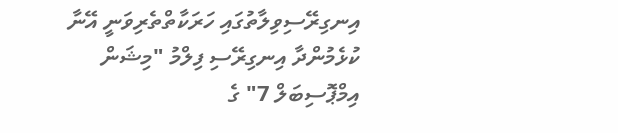އިނގިރޭސިވިލާތުގައި ހަރަކާތްތެރިވަނީ އޭނާ ކުޅެމުންދާ އިނގިރޭސި ފިލްމު "މިޝަން އިމްޕޮސިބަލް 7" ގެ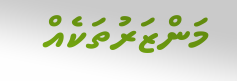މަންޒަރުތަކެއް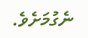ނެގުމަށެވެ.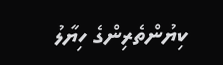ކިޔުންތެރިންގެ ހިޔާލު